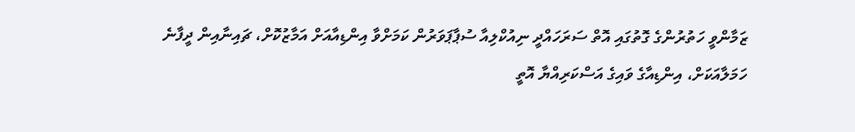ޒަމާންވީ ހަތުރުންގެ ގޮތުގައި އޮތް ސަރަހައްދީ ނިއުކްލިއާ ސުޕާޕަވަރުން ކަމަށްވާ އިންޑިއާއަށް އަމާޒުކޮށް، ޗައިނާއިން ދީފާނެ ހަމަލާއަކަށް، އިންޑިއާގެ ވައިގެ އަސްކަރިއްޔާ އޮތީ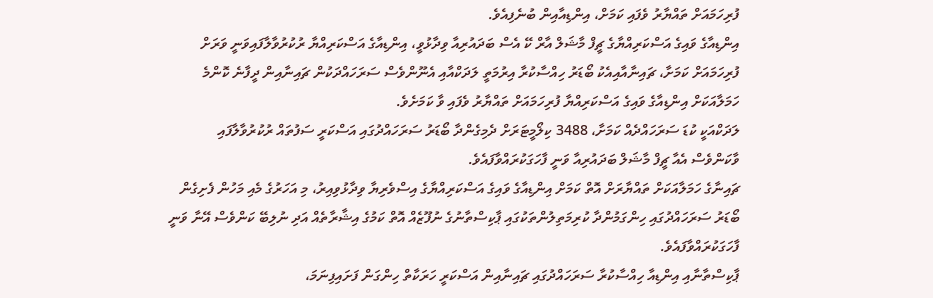ފުރިހަމައަށް ތައްޔާރު ވެފައި ކަމަށް، އިންޑިއާއިން ބުނެފިއެވެ.
އިންޑިއާގެ ވައިގެ އަސްކަރިއްޔާގެ ޗީފް މާޝަލް އާރް ކޭ އެސް ބަދައުރިއާ ވިދާޅުވީ، އިންޑިއާގެ އަސްކަރިއްޔާ ރުކުރުވާލާފައިވަނީ ވަރަށް ފުރިހަމައަށް ކަމަށާ، ޗައިނާއާއިއެކު ބޯޑަރު ހިއްސާކުރާ އިރުމަތީ ލަދަކްއާއި އެނޫންވެސް ސަރަހައްދަކުން ޗައިނާއިން ދީފާނެ ކޮންމެ ހަމަލާއަކަށް އިންޑިއާގެ ވައިގެ އަސްކަރިއްޔާ ފުރިހަމައަށް ތައްޔާރު ވެފައި ވާ ކަމަށެވެ.
ލަދަކްއަކީ ކުޑަ ސަރަހައްދެއް ކަމަށާ، 3488 ކިލޯމީޓަރަށް ދެމިގެންދާ ބޯޑަރު ސަރަހައްދުގައި އަސްކަރީ ސަފުތައް ރުކުރުވާލާފައި ވާކަންވެސް އެއާ ޗީފް މާޝަލް ބަދައުރިއާ ވަނީ ފާހަގަކުރައްވާފައެވެ.
ޗައިނާގެ ހަމަލާއަކަށް ތައްޔާރަށް އޮތް ކަމަށް އިންޑިއާގެ ވައިގެ އަސްކަރިއްޔާގެ އިސްވެރިޔާ ވިދާޅުވިއިރު، މި އަހަރުގެ މެއި މަހުން ފެށިގެން ބޯޑަރު ސަރަހައްދުގައި ހިންގަމުންދާ ކުރިމަތިލުންތަކުގައި ޕާކިސްތާނުގެ ނުފޫޒެއް އޮތް ކަމުގެ އިޝާރާތެއް އަދި ނުލިބޭ ކަންވެސް އޭނާ ވަނީ ފާހަގަކުރައްވާފައެވެ.
ޕާކިސްތާނާއި އިންޑިއާ ހިއްސާކުރާ ސަރަހައްދުގައި ޗައިނާއިން އަސްކަރީ ހަރަކާތް ހިންގަން ފަށައިފިނަމަ،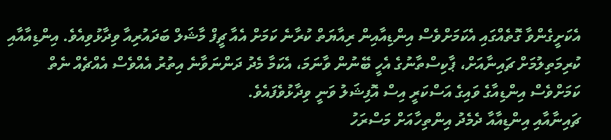އެކަށީގެންވާ ގޮތެއްގައި އެކަމަށްވެސް އިންޑިއާއިން ރިއާޔަތް ކުރާނެ ކަމަށް އެއާ ޗީފް މާޝަލް ބަދައުރިއާ ވިދާޅުވިއެވެ. އިންޑިއާއާއި ކުރިމަތިލުމަށް ޗައިނާއަށް، ޕާކިސްތާނުގެ އެހީ ބޭނުން ވާނަމަ، އެކަމާ މެދު ދަންނަވާނެ އިތުރު އެއްވެސް އެއްޗެއް ނެތް ކަމަށްވެސް އިންޑިއާގެ ވައިގެ އަސްކަރީ އިސް އޮފިޝަލު ވަނީ ވިދާޅުވެފައެވެ.
ޗައިނާއާއި އިންޑިއާއާ ދެމެދު އިންތިހާއަށް މަސްރަހު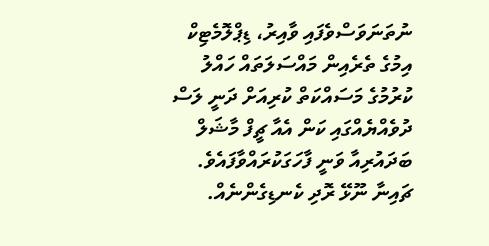ނުތަނަވަސްވެފައި ވާއިރު، ޑިޕްލޮމެޓިކް އިމުގެ ތެރެއިން މައްސަލަތައް ހައްލު ކުރުމުގެ މަސައްކަތް ކުރިއަށް ދަނީ ލަސް ދުވެއްޔެއްގައި ކަން އެއާ ޗީފް މާޝަލް ބަދައުރިއާ ވަނީ ފާހަގަކުރައްވާފައެވެ.
ޗައިނާ ނޫޅޭ ރޮދި ކެނޑިގެންނެއް.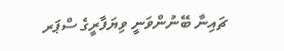ޗައިނާ ބޭނުންވަނީ ވިޔަފާރީގެ ސްޕަރ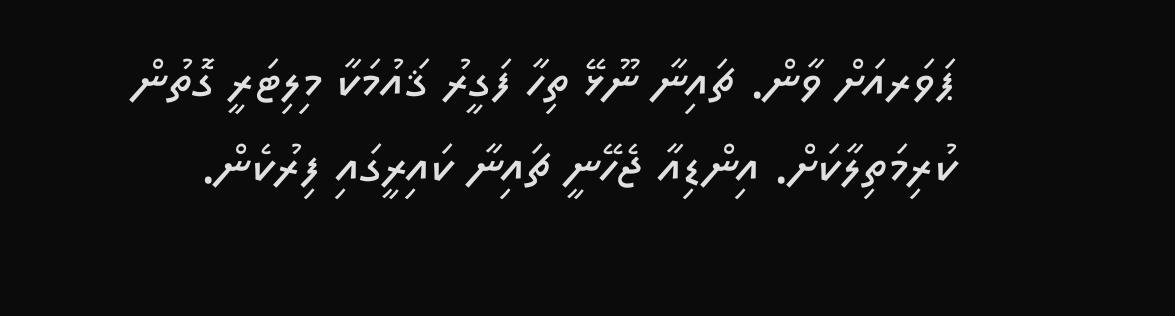ޕަވަރއަށް ވާން. ޗައިނާ ނޫޅޭ ތިހާ ފަގީރު ޤައުމަކާ މިލިޓަރީ ގޮތުން ކުރިމަތިލާކަށް. އިންޑިއާ ޖެހޭނީ ޗައިނާ ކައިރީގައި ފިރުކެން.